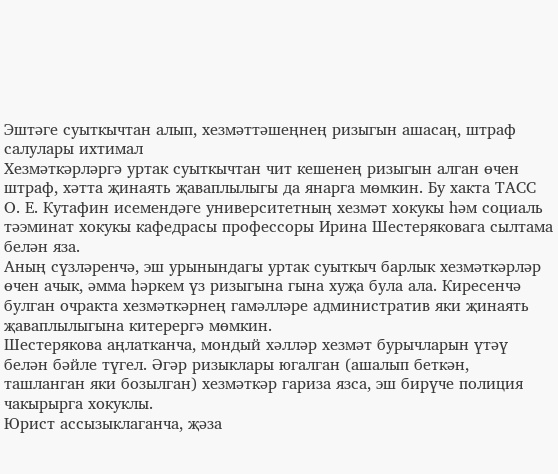Эштәге суыткычтан алып, хезмәттәшеңнең ризыгын ашасаң, штраф салулары ихтимал
Хезмәткәрләргә уртак суыткычтан чит кешенең ризыгын алган өчен штраф, хәтта җинаять җаваплылыгы да янарга мөмкин. Бу хакта ТАСС О. Е. Кутафин исемендәге университетның хезмәт хокукы һәм социаль тәэминат хокукы кафедрасы профессоры Ирина Шестеряковага сылтама белән яза.
Аның сүзләренчә, эш урынындагы уртак суыткыч барлык хезмәткәрләр өчен ачык, әмма һәркем үз ризыгына гына хуҗа була ала. Киресенчә булган очракта хезмәткәрнең гамәлләре административ яки җинаять җаваплылыгына китерергә мөмкин.
Шестерякова аңлатканча, мондый хәлләр хезмәт бурычларын үтәү белән бәйле түгел. Әгәр ризыклары югалган (ашалып беткән, ташланган яки бозылган) хезмәткәр гариза язса, эш бирүче полиция чакырырга хокуклы.
Юрист ассызыклаганча, җәза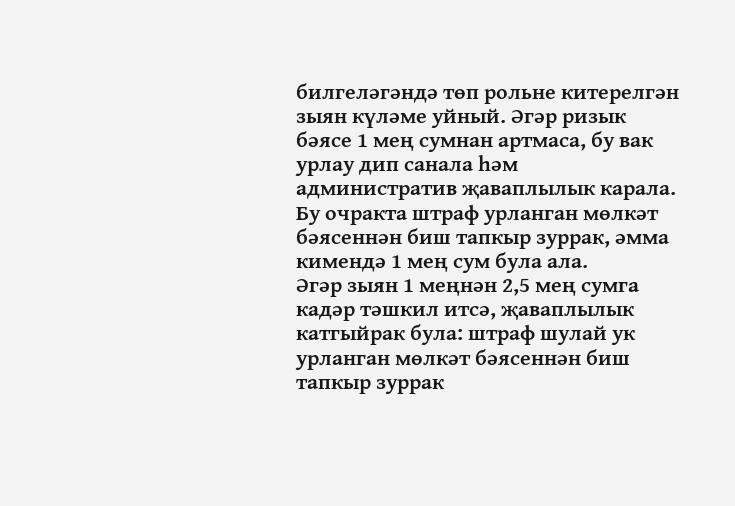билгеләгәндә төп рольне китерелгән зыян күләме уйный. Әгәр ризык бәясе 1 мең сумнан артмаса, бу вак урлау дип санала һәм административ җаваплылык карала. Бу очракта штраф урланган мөлкәт бәясеннән биш тапкыр зуррак, әмма кимендә 1 мең сум була ала.
Әгәр зыян 1 меңнән 2,5 мең сумга кадәр тәшкил итсә, җаваплылык катгыйрак була: штраф шулай ук урланган мөлкәт бәясеннән биш тапкыр зуррак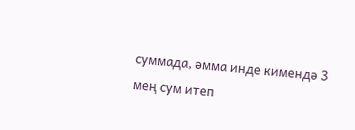суммада, әмма инде кимендә 3 мең сум итеп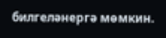билгеләнергә мөмкин.